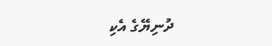ދުނިޔޭގެ އެކި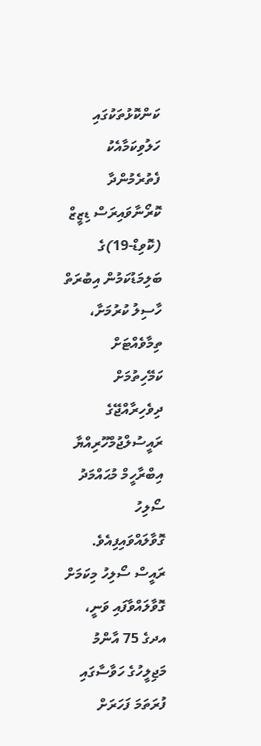ކަންކޮޅުތަކުގައި ހަލުވިކަމާއެކު ފެތުރެމުންދާ ކޮރޯނާވައިރަސް ޑިޒީޒް (ކޮވިޑް-19)ގެ ބަލިމަޑުކަމުން އިބުރަތް ހާސިލު ކުރުމަށާ، ތިމާވެއްޓަށް ކަމޭހިތުމަށް ދިވެހިރާއްޖޭގެ ރައީސުލްޖުމްހޫރިއްޔާ އިބްރާހީމް މުޙައްމަދު ސޯލިހު ގޮވާލައްވައިފިއެވެ.
ރައީސް ސޯލިހު މިކަމަށް ގޮވާލައްވާފައި ވަނީ، އދގެ 75 އާންމު މަޖިލީހުގެ ހަވާސާގައި ފުރަތަމަ ފަހަރަށް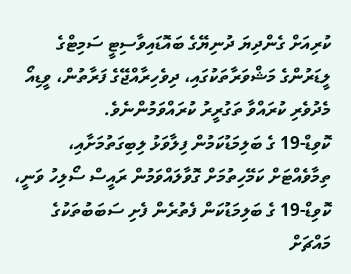ކުރިއަށް ގެންދިޔަ ދުނިޔޭގެ ބައޮޑައިވާސިޓީ ސަމިޓްގެ ލީޑަރުންގެ މަޝްވަރާތަކުގައި، ދިވެހިރާއްޖޭގެ ފަރާތުން، ވީޑިއޯ މެދުވެރި ކުރައްވާ ތަގުރީރު ކުރައްވަމުންނެވެ.
ކޮވިޑް-19 ގެ ބަލިމަޑުކަމުން ފިލާވަޅު ލިބިގަތުމަށާއި، ތިމާވެއްޓަށް ކަމޭހިތުމަށް ގޮވާލައްވަމުން ރައީސް ސޯލިހު ވަނީ، ކޮވިޑް-19 ގެ ބަލިމަޑުކަން ފެތުރެން ފެށި ސަބަބުތަކުގެ މައްޗަށް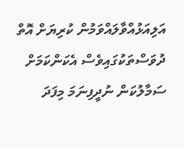އަލިއަޅުއްވާލައްވަމުން ކުރިޔަށް އޮތް ދުވަސްތަކުގައިވެސް އެކަންކަމަށް ސަމާލުކަން ނުދީފިނަމަ މިފަދަ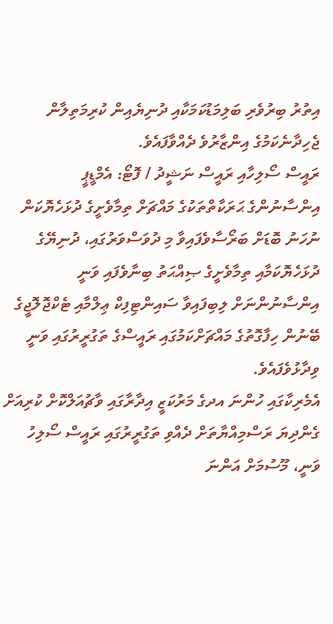އިތުރު ބިރުވެރި ބަލިމަޑުކަމަކާއި ދުނިޔެއިން ކުރިމަތިލާން ޖެހިދާނެކަމުގެ އިންޒާރުވެ ދެއްވާފައެވެ.
ރައީސް ސޯލިހާއި ރައީސް ނަޝީދު / ފޮޓޯ: އެމްޑީޕީ
އިންސާނުންގެ ޙަރަކާތްތަކުގެ މައްޗަށް ތިމާވެށީގެ ދުޅަހެޔޮކަން ނުހަނު ބޮޑަށް ބަރޯސާވެފައިވާ މި ދުވަސްވަރުގައި، ދުނިޔޭގެ ދުޅަހެޔޮކަމާއި ތިމާވެށީގެ ޞިއްޙަތު ބިނާވެފައި ވަނީ އިންސާނުންނަށް ލިބިފައިވާ ސައިންޓިފިކް ޢިލްމާއި ޓެކްޖޮލޮޖީގެ ބޭނުން ހިފާގޮތުގެ މައްޗަށްކަމުގައި ރައީސްގެ ތަގުރީރުގައި ވަނީ ވިދާޅުވެފައެވެ.
އެމެރިކާގައި ހުންނަ އދގެ މަރުކަޒީ އިދާރާގައި ވާޗުއަލްކޮށް ކުރިއަށް ގެންދިޔަ ރަސްމިއްޔާތަށް ދެއްވި ތަގުރީރުގައި ރައީސް ސޯލިހު ވަނީ، މޫސުމަށް އަންނަ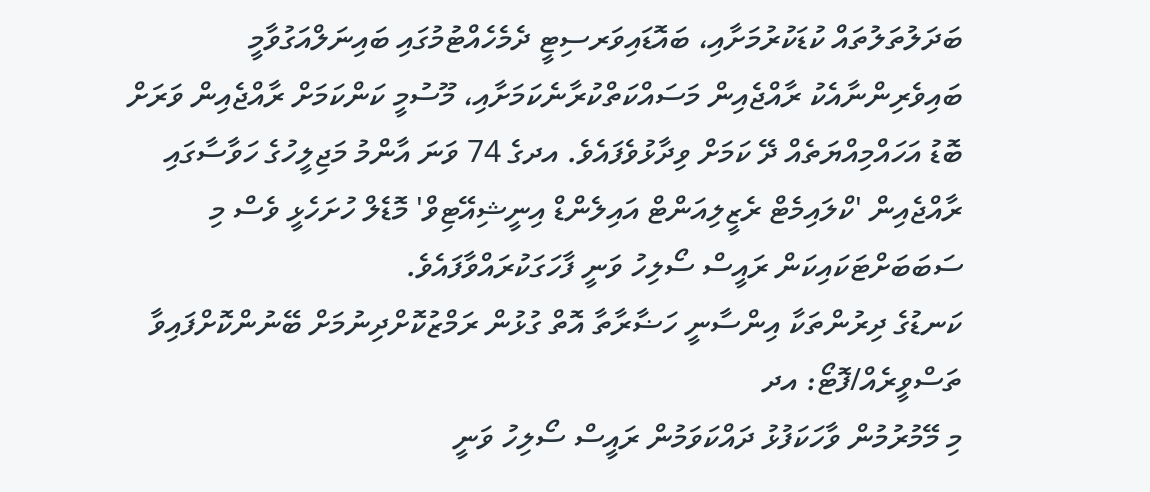ބަދަލުތަލުތައް ކުޑަކުރުމަށާއި، ބައޮޑައިވަރސިޓީ ދެމެހެއްޓުމުގައި ބައިނަލްއަގުވާމީ ބައިވެރިންނާއެކު ރާއްޖެއިން މަސައްކަތްކުރާނެކަމަށާއި، މޫސުމީ ކަންކަމަށް ރާއްޖެއިން ވަރަށް ބޮޑު އަހައްމިއްޔަތެއް ދޭ ކަމަށް ވިދާޅުވެފައެވެ. އދގެ 74 ވަނަ އާންމު މަޖިލީހުގެ ހަވާސާގައި ރާއްޖެއިން 'ކްލައިމެޓް ރެޒީލިއަންޓް އައިލެންޑް އިނީޝިއޭޓިވް' މޮޑެލް ހުށަހެޅީ ވެސް މި ސަބަބަށްޓަކައިކަން ރައީސް ސޯލިހު ވަނީ ފާހަގަކުރައްވާފައެވެ.
ކަނޑުގެ ދިރުންތަކާ އިންސާނީ ހަޟާރާތާ އޮތް ގުޅުން ރަމްޒުކޮށްދިނުމަށް ބޭނުންކޮށްފައިވާ ތަސްވީރެއް/ފޮޓޯ: އދ
މި މޭމުރުމުން ވާހަކަފުޅު ދައްކަވަމުން ރައީސް ސޯލިހު ވަނީ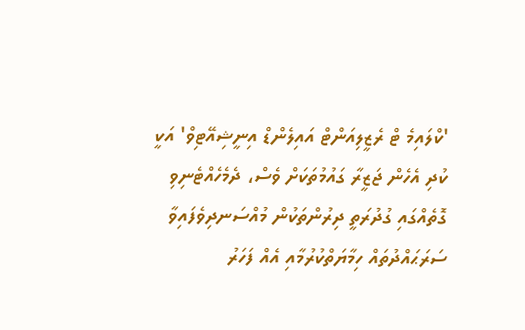'ކްލައިމެ ޓް ރެޒީލިއަންޓް އައިލެންޑް އިނީޝިއޭޓިވް' އަކީ ކުދި އެހެން ޖަޒީރާ ގައުމުތަކަށް ވެސް، ދެމެހެއްޓެނިވި ގޮތެއްގައި ގުދުރަތީ ދިރުންތަކުން މުއްސަނދިވެފައިވާ ސަރަޙައްދުތައް ހިމާޔަތްކުރުމާއި އެއް ފަހަރު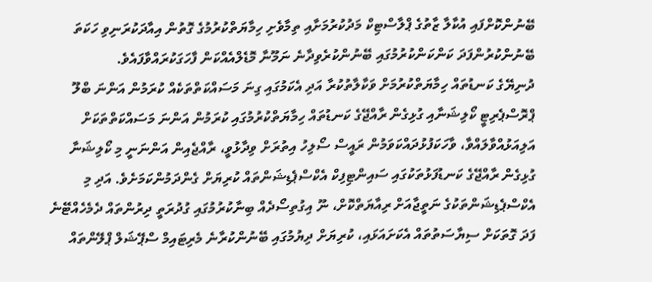ބޭނުންކޮށްފައި އުކާލާ ޒާތުގެ ޕްލާސްޓިކް މަދުކުރުމަށާއި ތިމާވެށި ހިމާޔަތްކުރުމުގެ ގޮތުން އިއާދަކުރަނިވި ހަކަތަ ބޭނުންކުރުންފަދަ ކަންކަންކުރުމުގައި ބޭނުންކުރެވިދާނެ ނަމޫނާ މޮޑެލްއެއްކަން ފާހަގަކުރައްވާފައެވެ.
ދުނިޔޭގެ ކަނޑުތައް ހިމާޔަތްކުރުމަށް ވަކާލާތުކުރާ އަދި އެކަމުގައި ގިނަ މަސައްކަތްތަކެއް ކުރަމުން އަންނަ ބްލޫ ޕްރޮސްޕެރިޓީ ކޯލިޝަނާއި ގުޅިގެން ރާއްޖޭގެ ކަނޑުތައް ހިމާޔަތްކުރުމުގައި ކުރަމުން އަންނަ މަސައްކަތްތަކަށް އަލިއަޅުއްވާލައްވާ، ވާހަކަފުޅުދައްކަވަމުން ރައީސް ސޯލިހު އިތުރަށް ވިދާޅުވީ، ރާއްޖެއިން އަންނަނީ މި ކޯލިޝަނާ ގުޅިގެން ރާއްޖޭގެ ކަނޑުފަޅުތަކުގައި ސައިންޓިފިކް އެކްސްޕެޑިޝަންތައް ކުރިޔަށް ގެންދަމުންކަމަށެވެ. އަދި މި އެކްސްޕެޑިޝަންތަކުގެ ނަތީޖާއަށް ރިއާޔަތްކޮށް، ނޫ އިގުތިސޯދެއް ބިނާކުރުމުގައި ގުދުރަތީ ދިރުންތައް ދެމެހެއްޓޭނެ ފަދަ ގޮތަކަށް ސިޔާސަތުތައް އެކަށައަޅައި، ކުރިޔަށް ދިޔުމުގައި ބޭނުންކުރާނެ މެރިޓައިމް ސްޕޭޝަލް ޕްލޭންތައް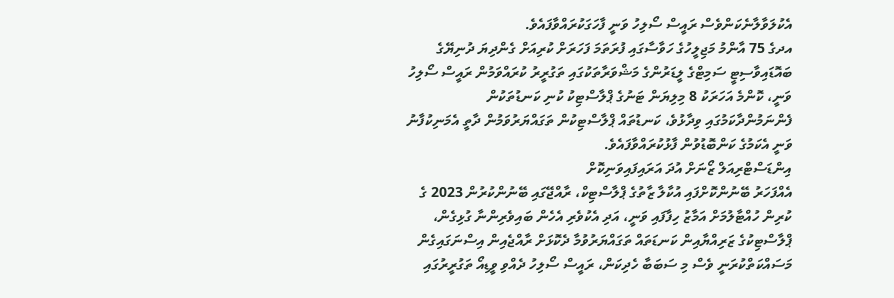އެކުލަވާލާނެކަންވެސް ރައީސް ސޯލިހު ވަނީ ފާހަގަކުރައްވާފައެވެ.
އދގެ 75 އާންމު މަޖިލީހުގެ ހަވާސާގައި ފުރަތަމަ ފަހަރަށް ކުރިއަށް ގެންދިޔަ ދުނިޔޭގެ ބައޮޑައިވާސިޓީ ސަމިޓްގެ ލީޑަރުންގެ މަޝްވަރާތަކުގައި ތަގުރީރު ކުރައްވަމުން ރައީސް ސޯލިހު ވަނީ، ކޮންމެ އަހަރަކު 8 މިލިޔަން ޓަނުގެ ޕްލާސްޓިކު ކުނި ކަނޑުތަކުން ފެންނަމުންދާކަމުގައި ވިދާޅުވެ، ކަނޑުތައް ޕްލާސްޓިކުން ތަގައްޔަރުވަމުން ދާތީ އެމަނިކުފާނު ވަނީ އެކަމުގެ ކަންބޮޑުވުން ފާޅުކުރައްވާފައެވެ.
އިންޑަސްޓްރިއަލް ޒޯނަށް އުދަ އަރައިފައިވަނިކޮށް
އެއްފަހަރު ބޭނުންކޮށްފައި އުކާލާ ޒާތުގެ ޕްލާސްޓިކް، ރާއްޖޭގައި ބޭނުންކުރުން 2023 ގެ ކުރިން ހުއްޓާލުމަށް އަމާޒު ހިފާފައި ވަނީ، އަދި އެކުވެރި އެހެން ބައިވެރިންނާ ގުޅިގެން، ޕްލާސްޓިކުގެ ޒަރިއްޔާއިން ކަނޑަތައް ތަގައްޔަރުވުމާ ދެކޮޅަށް ރާއްޖެއިން އިސްނަގައިގެން މަސައްކަތްކުރަނީ ވެސް މި ސަބަބާ ހެދިކަން، ރައީސް ސޯލިހު ދެއްވި ވީޑިއޯ ތަގުރީރުގައި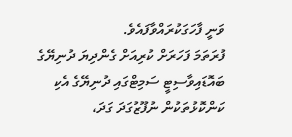ވަނީ ފާހަގަކުރައްވާފައެވެ.
ފުރަތަމަ ފަހަރަށް ކުރިއަށް ގެންދިޔަ ދުނިޔޭގެ ބައޮޑައިވާސިޓީ ސަމިޓްގައި ދުނިޔޭގެ އެކި ކަންކޮޅުތަކުން ނުފޫޒުގަދަ ގަދަ،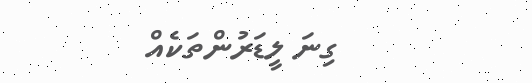ގިނަ ލީޑަރުންތަކެއް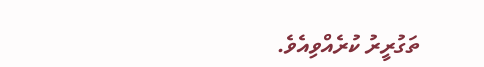ތަގުރީރު ކުރެއްވިއެވެ.